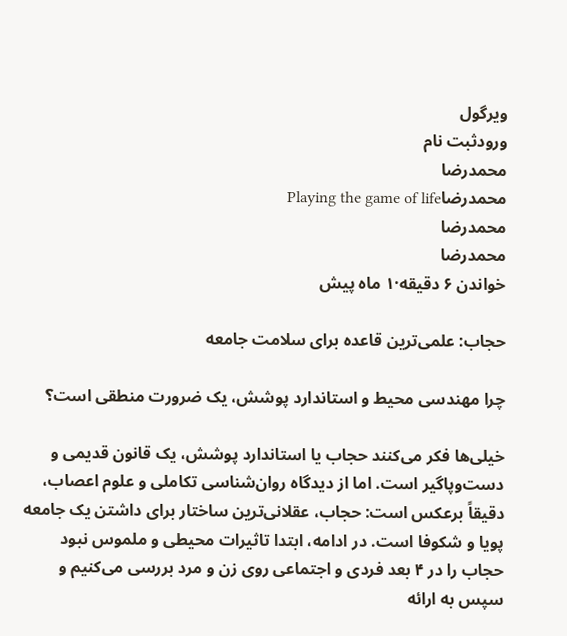ویرگول
ورودثبت نام
محمدرضا
محمدرضاPlaying the game of life
محمدرضا
محمدرضا
خواندن ۶ دقیقه·۱ ماه پیش

حجاب: علمی‌ترین قاعده برای سلامت جامعه

چرا مهندسی محیط و استاندارد پوشش،‌ یک ضرورت منطقی است؟

خیلی‌ها فکر می‌کنند حجاب یا استاندارد پوشش، یک قانون قدیمی و دست‌وپاگیر است. اما از دیدگاه روان‌شناسی تکاملی و علوم اعصاب، دقیقاً برعکس است: حجاب، عقلانی‌ترین ساختار برای داشتن یک جامعه پویا و شکوفا است. در ادامه، ابتدا تاثیرات محیطی و ملموس نبود حجاب را در ۴ بعد فردی و اجتماعی روی زن و مرد بررسی می‌کنیم و سپس به ارائه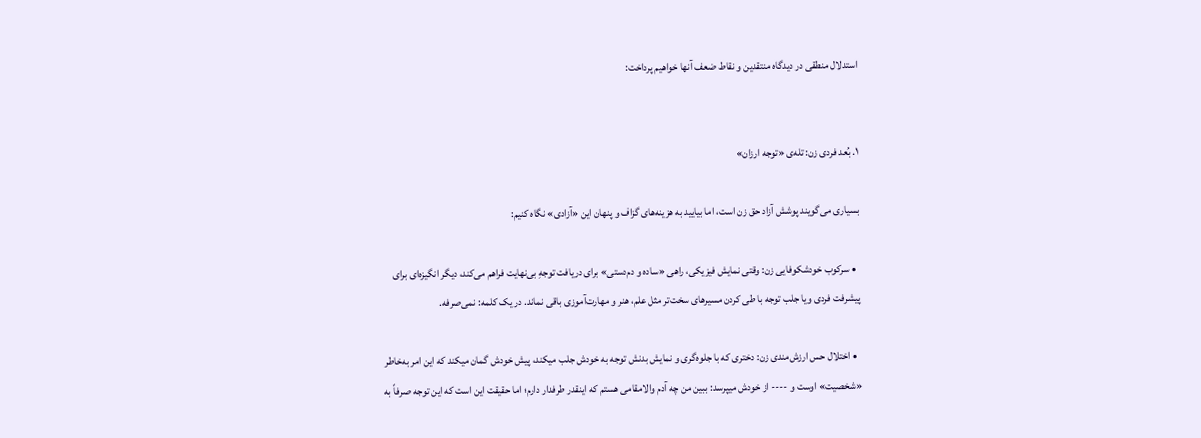استدلال منطقی در دیدگاه منتقدین و نقاط ضعف آنها خواهیم پرداخت:


۱. بُعد فردی زن: تله‌ی «توجه ارزان»

بسیاری می‌گویند پوشش آزاد حق زن است، اما بیایید به هزینه‌های گزاف و پنهان این «آزادی» نگاه کنیم:

  • سرکوب خودشکوفایی زن: وقتی نمایش فیزیکی، راهی «ساده و دم‌دستی» برای دریافت توجهِ بی‌نهایت فراهم می‌کند، دیگر انگیزه‌ای برای پیشرفت فردی ویا جلب توجه با طی کردن مسیرهای سخت‌تر مثل علم، هنر و مهارت‌آموزی باقی نماند. در یک کلمه: نمی‌صرفه.

  • اختلال حس ارزش‌مندی زن: دختری که با جلوه‌گری و نمایش بدنش توجه‌ به خودش جلب میکند، پیش خودش گمان میکند که این امر به‌خاطر «شخصیت» اوست و ---- از خودش میپرسد: ببین من چه آدم والامقامی هستم که اینقدر طرفدار دارم؛ اما حقیقت این است که این توجه صرفاً به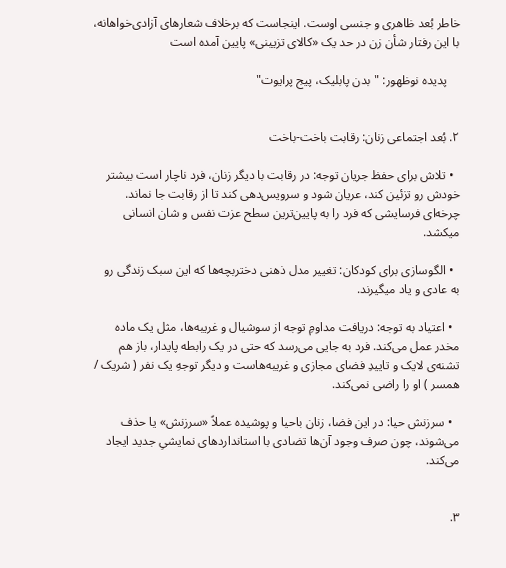خاطر بُعد ظاهری و جنسی اوست. اینجاست که برخلاف شعارهای آزادی‌خواهانه، با این رفتار شأن زن در حد یک «کالای تزیینی» پایین آمده است

    پدیده نوظهور: "بدن پابلیک، پیج پرایوت"


۲. بُعد اجتماعی زنان: رقابت باخت-باخت

  • تلاش برای حفظ جریان توجه: در رقابت با دیگر زنان، فرد ناچار است بیشتر خودش رو تزئین کند، عریان شود و سرویس‌دهی کند تا از رقابت جا نماند. چرخه‌ای فرسایشی که فرد را به پایین‌ترین سطح عزت نفس و شان انسانی میکشد.

  • الگوسازی برای کودکان: تغییر مدل ذهنی دختربچه‌ها که این سبک زندگی رو به عادی و یاد میگیرند.

  • اعتیاد به توجه: دریافت مداومِ توجه از سوشیال و غریبه‌ها، مثل یک ماده مخدر عمل می‌کند. فرد به جایی می‌رسد که حتی در یک رابطه پایدار، باز هم تشنه‌ی لایک و تاییدِ فضای مجازی و غریبه‌هاست و دیگر توجهِ یک نفر ( شریک / همسر ) او را راضی نمی‌کند.

  • سرزنش حیا: در این فضا، زنان باحیا و پوشیده عملاً «سرزنش» یا حذف می‌شوند، چون صرف وجود آن‌ها تضادی با استانداردهای نمایشیِ جدید ایجاد می‌کند.


۳.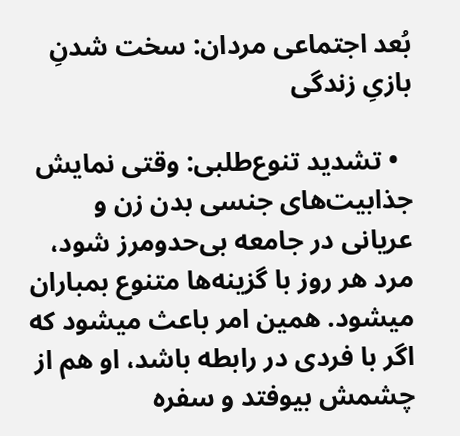بُعد اجتماعی مردان: سخت شدنِ بازیِ زندگی

  • تشدید تنوع‌طلبی: وقتی نمایش جذابیت‌های جنسی بدن زن و عریانی در جامعه بی‌حدومرز شود، مرد هر روز با گزینه‌ها متنوع بمباران میشود. همین امر باعث میشود که اگر با فردی در رابطه باشد، او هم از چشمش بیوفتد و سفره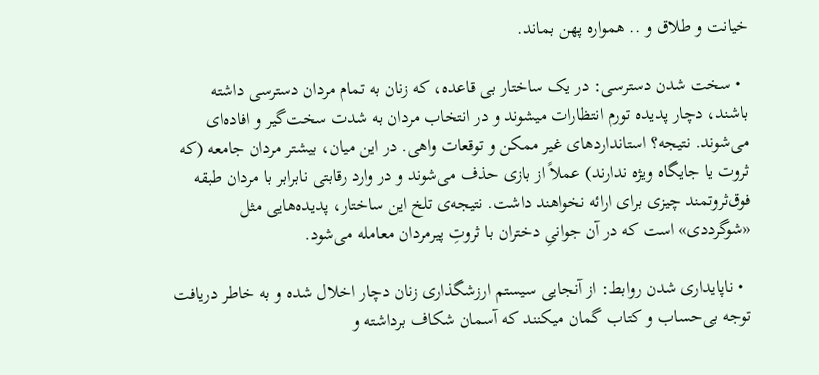خیانت و طلاق و .. همواره پهن بماند.

  • سخت شدن دسترسی: در یک ساختار بی قاعده، که زنان به تمام مردان دسترسی داشته باشند، دچار پدیده تورم انتظارات میشوند و در انتخاب مردان به شدت سخت‌گیر و افاده‌ای می‌شوند. نتیجه؟ استانداردهای غیر ممکن و توقعات واهی. در این میان، بیشتر مردان جامعه (که ثروت یا جایگاه ویژه ندارند) عملاً از بازی حذف می‌شوند و در وارد رقابتی نابرابر با مردان طبقه فوق‌ثروتمند چیزی برای ارائه نخواهند داشت. نتیجه‌ی تلخ این ساختار، پدیده‌هایی مثل «شوگرددی» است که در آن جوانیِ دختران با ثروتِ پیرمردان معامله می‌شود.

  • ناپایداری شدن روابط: از آنجایی سیستم ارزشگذاری زنان دچار اخلال شده و به خاطر دریافت توجه بی‌حساب و کتاب گمان میکنند که آسمان شکاف برداشته و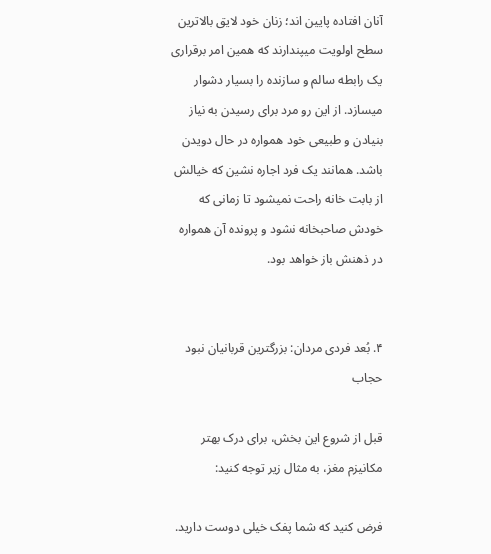آنان افتاده پایین اند؛ زنان خود لایق بالاترین سطح اولویت میپندارند که همین امر برقراری یک رابطه سالم و سازنده را بسیار دشوار میسازد. از این رو مرد برای رسیدن به نیاز بنیادن و طبیعی خود همواره در حال دویدن باشد. همانند یک فرد اجاره نشین که خیالش از بابت خانه راحت نمیشود تا زمانی که خودش صاحبخانه نشود و پرونده آن همواره در ذهنش باز خواهد بود.


۴. بُعد فردی مردان: بزرگترین قربانیان نبود حجاب

قبل از شروع این بخش، برای درک بهتر مکانیزم مغز، به مثال زیر توجه کنید:

فرض کنید که شما پفک خیلی دوست دارید.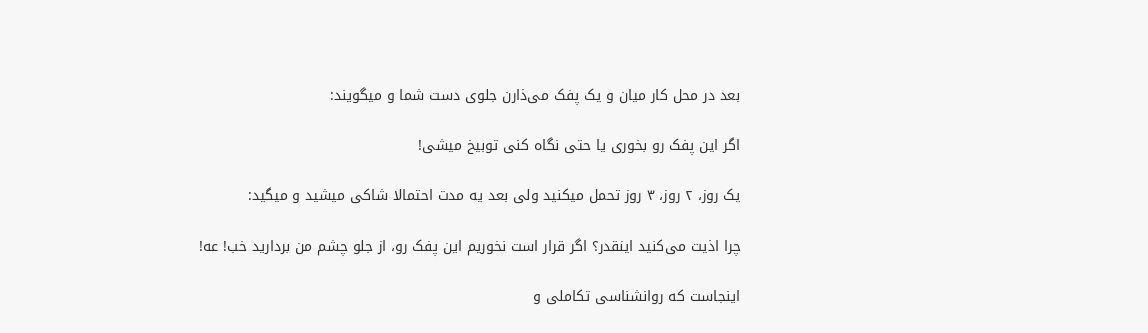بعد در محل کار میان و یک پفک می‌ذارن جلوی دست شما و میگویند:

اگر این پفک رو بخوری یا حتی نگاه کنی توبیخ میشی!

یک روز، ۲ روز، ۳ روز تحمل میکنید ولی بعد یه مدت احتمالا شاکی میشید و میگید:

چرا اذیت می‌کنید اینقدر؟ اگر قرار است نخوریم این پفک رو، از جلو چشم من بردارید خب! عه!

اینجاست که روانشناسی تکاملی و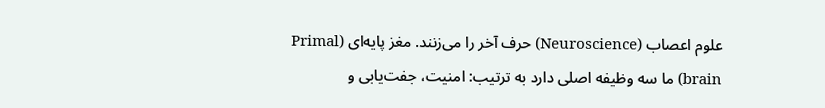علوم اعصاب (Neuroscience) حرف آخر را می‌زنند. مغز پایه‌ای (Primal brain) ما سه وظیفه اصلی دارد به ترتیب: امنیت، جفت‌یابی و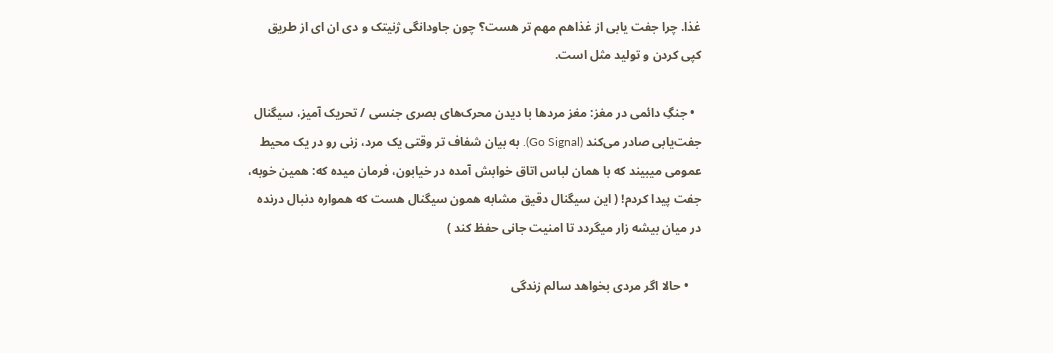غذا. چرا جفت یابی از غذاهم مهم تر هست؟ چون جاودانگی ژنیتک و دی ان ای از طریق کپی کردن و تولید مثل است.

  • جنگِ دائمی در مغز: مغز مردها با دیدن محرک‌های بصری جنسی / تحریک آمیز، سیگنال جفت‌یابی صادر می‌کند (Go Signal). به بیان شفاف تر وقتی یک مرد، زنی رو در یک محیط عمومی میبیند که با همان لباس اتاق خوابش آمده در خیابون، فرمان میده که: همین خوبه، جفت پیدا کردم! ( این سیگنال دقیق مشابه همون سیگنال هست که همواره دنبال درنده در میان بیشه زار میگردد تا امنیت جانی حفظ کند )

    • حالا اگر مردی بخواهد سالم زندگی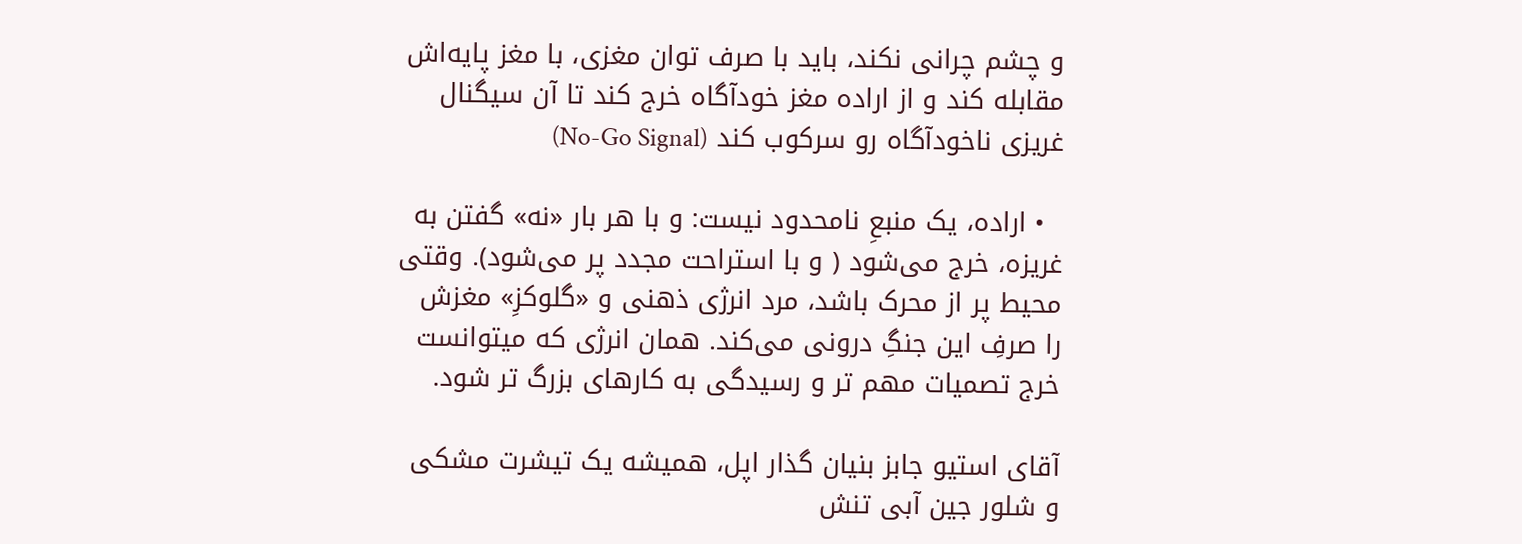و چشم چرانی نکند، باید با صرف توان مغزی، با مغز پایه‌اش مقابله کند و از اراده مغز خودآگاه خرج کند تا آن سیگنال غریزی ناخودآگاه رو سرکوب کند (No-Go Signal)

  • اراده، یک منبعِ نامحدود نیست: و با هر بار «نه» گفتن به غریزه، خرج می‌شود ( و با استراحت مجدد پر می‌شود). وقتی محیط پر از محرک باشد، مرد انرژی ذهنی و «گلوکزِ» مغزش را صرفِ این جنگِ درونی می‌کند. همان انرژی که میتوانست خرج تصمیات مهم تر و رسیدگی به کارهای بزرگ تر شود.

آقای استیو جابز بنیان گذار اپل، همیشه یک تیشرت مشکی و شلور جین آبی تنش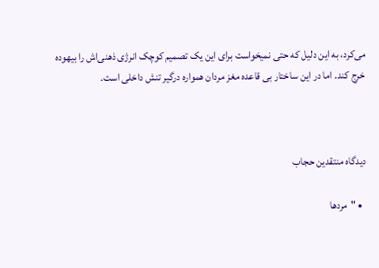می‌کرد، به این دلیل که حتی نمیخواست برای این یک تصمیم کوچک انرژی ذهنی‌اش را بیهوده خرج کند. اما در این ساختار بی قاعده مغز مردان همواره درگیر تنش داخلی است.



دیدگاه منتقدین حجاب

  • "مردها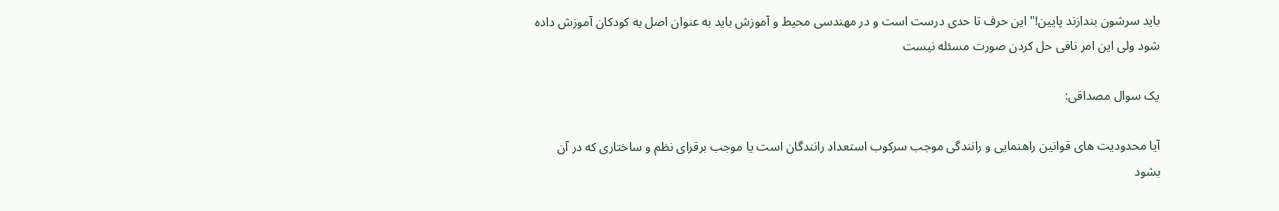باید سرشون بندازند پایین!" این حرف تا حدی درست است و در مهندسی محیط و آموزش باید به عنوان اصل به کودکان آموزش داده شود ولی این امر نافی حل کردن صورت مسئله نیست

یک سوال مصداقی:

آیا محدودیت های قوانین راهنمایی و رانندگی موجب سرکوب استعداد رانندگان است یا موجب برقرای نظم و ساختاری که در آن بشود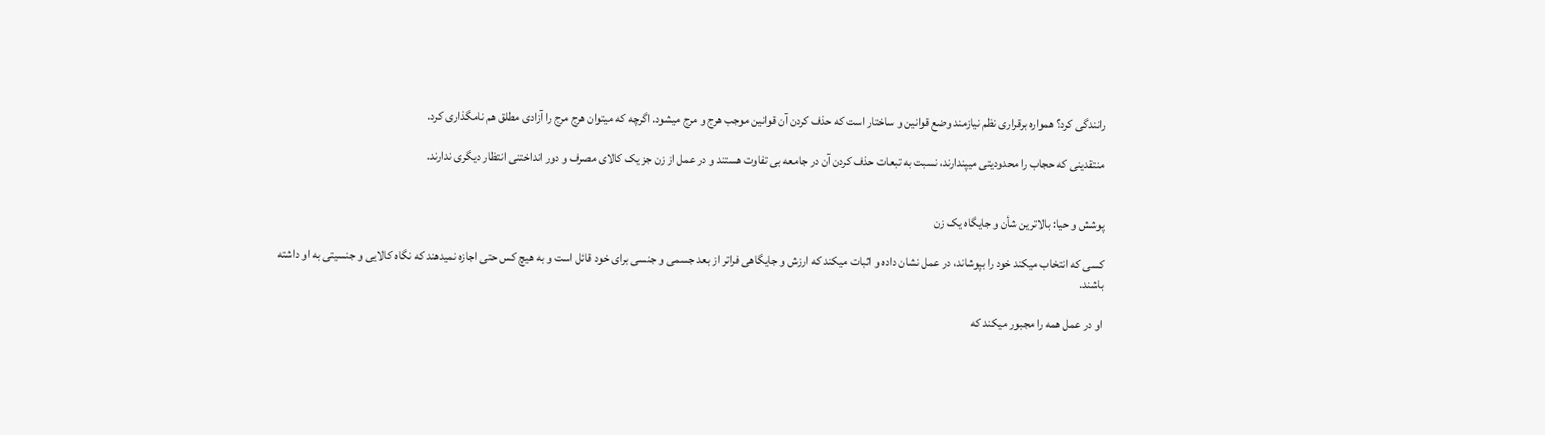رانندگی کرد؟ همواره برقراری نظم نیازمند وضع قوانین و ساختار است که حذف کردن آن قوانین موجب هرج و مرج میشود. اگرچه که میتوان هرج مرج را آزادی مطلق هم نامگذاری کرد.

منتقدینی که حجاب را محدودیتی میپندارند، نسبت به تبعات حذف کردن آن در جامعه بی تفاوت هستند و در عمل از زن جز یک کالای مصرف و دور انداختنی انتظار دیگری ندارند.


پوشش و حیا: بالاترین شأن و جایگاه یک زن

کسی که انتخاب میکند خود را بپوشاند، در عمل نشان داده و اثبات میکند که ارزش و جایگاهی فراتر از بعد جسمی و جنسی برای خود قائل است و به هیچ کس حتی اجازه نمیدهند که نگاه کالایی و جنسیتی به او داشته باشند.

او در عمل همه را مجبور میکند که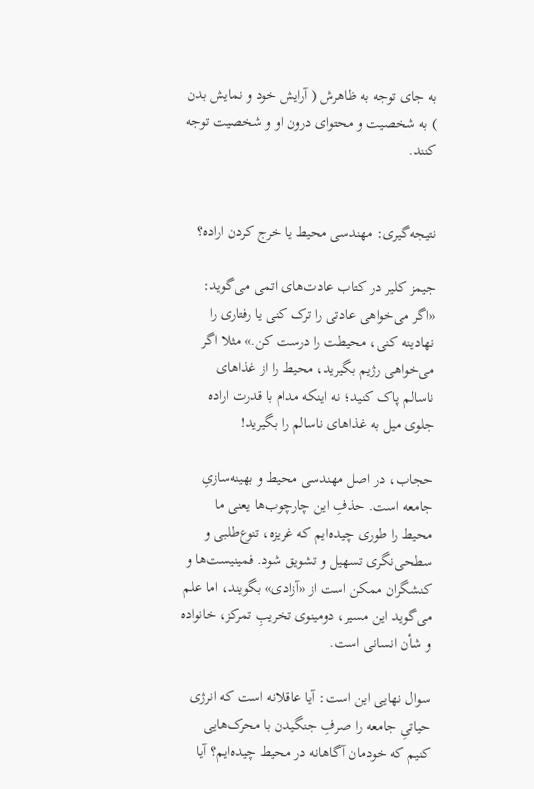به جای توجه به ظاهرش ( آرایش خود و نمایش بدن ) به شخصیت و محتوای درون او و شخصیت توجه کنند.


نتیجه‌گیری: مهندسی محیط یا خرج کردن اراده؟

جیمز کلیر در کتاب عادت‌های اتمی می‌گوید: «اگر می‌خواهی عادتی را ترک کنی یا رفتاری را نهادینه کنی، محیطت را درست کن.» مثلا اگر می‌خواهی رژیم بگیرید، محیط را از غذاهای ناسالم پاک کنید؛ نه اینکه مدام با قدرت اراده جلوی میل به غذاهای ناسالم را بگیرید!

حجاب، در اصل مهندسی محیط و بهینه‌سازیِ جامعه است. حذفِ این چارچوب‌ها یعنی ما محیط را طوری چیده‌ایم که غریزه، تنوع‌طلبی و سطحی‌نگری تسهیل و تشویق شود. فمینیست‌ها و کنشگران ممکن است از «آزادی» بگویند، اما علم می‌گوید این مسیر، دومینوی تخریبِ تمرکز، خانواده و شأن انسانی است.

سوال نهایی این است: آیا عاقلانه است که انرژی حیاتیِ جامعه را صرفِ جنگیدن با محرک‌هایی کنیم که خودمان آگاهانه در محیط چیده‌ایم؟ آیا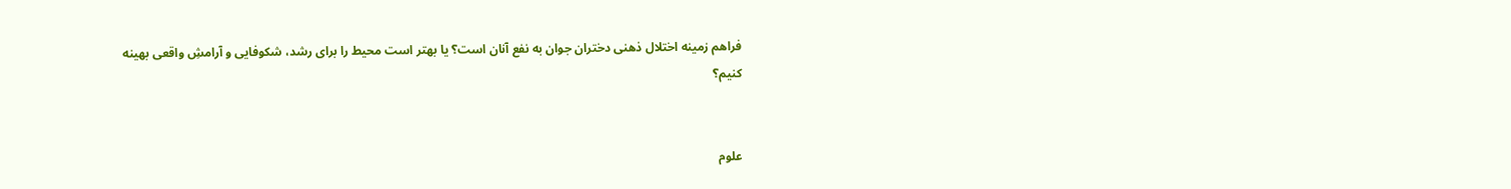فراهم زمینه اختلال ذهنی دختران جوان به نفع آنان است؟ یا بهتر است محیط را برای رشد، شکوفایی و آرامشِ واقعی بهینه کنیم؟


علوم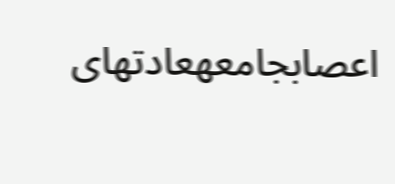اعصابجامعهعادتهای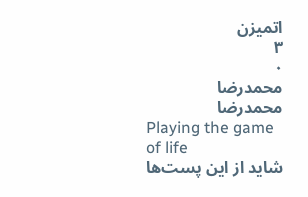اتمیزن
۳
۰
محمدرضا
محمدرضا
Playing the game of life
شاید از این پست‌ها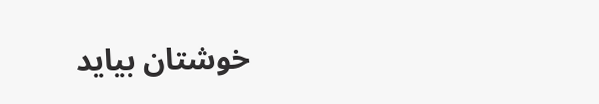خوشتان بیاید